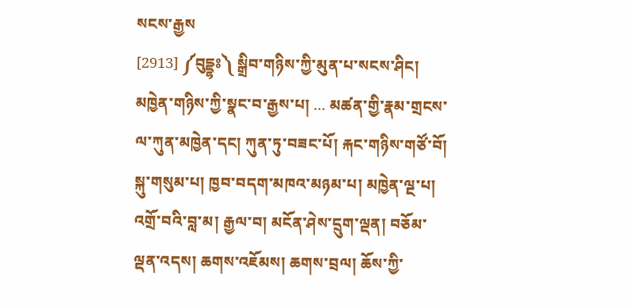སངས་རྒྱས
[2913] ༼བུདྡྷཿ༽ སྒྲིབ་གཉིས་ཀྱི་མུན་པ་སངས་ཤིང། མཁྱེན་གཉིས་ཀྱི་སྣང་བ་རྒྱས་པ། ... མཚན་གྱི་རྣམ་གྲངས་ལ་ཀུན་མཁྱེན་དང། ཀུན་ཏུ་བཟང་པོ། རྐང་གཉིས་གཙོ་བོ། སྐུ་གསུམ་པ། ཁྱབ་བདག་མཁའ་མཉམ་པ། མཁྱེན་ལྔ་པ། འགྲོ་བའི་བླ་མ། རྒྱལ་བ། མངོན་ཤེས་དྲུག་ལྡན། བཅོམ་ལྡན་འདས། ཆགས་འཇོམས། ཆགས་བྲལ། ཆོས་ཀྱི་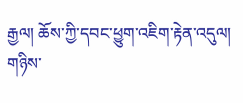རྒྱལ། ཆོས་ཀྱི་དབང་ཕྱུག་འཇིག་རྟེན་འདུལ། གཉིས་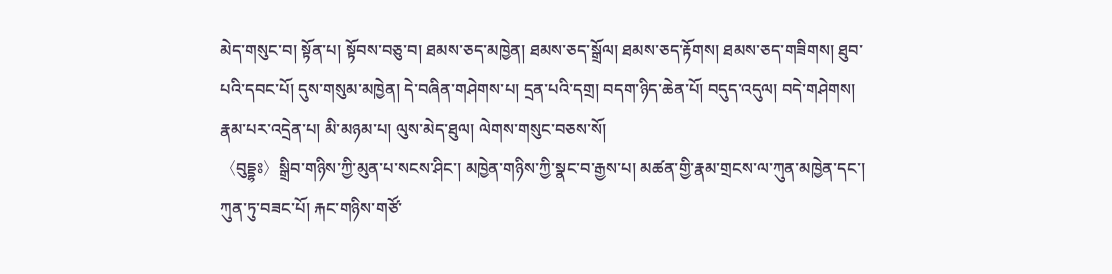མེད་གསུང་བ། སྟོན་པ། སྟོབས་བཅུ་བ། ཐམས་ཅད་མཁྱེན། ཐམས་ཅད་སྒྲོལ། ཐམས་ཅད་རྟོགས། ཐམས་ཅད་གཟིགས། ཐུབ་པའི་དབང་པོ། དུས་གསུམ་མཁྱེན། དེ་བཞིན་གཤེགས་པ། དྲན་པའི་དགྲ། བདག་ཉིད་ཆེན་པོ། བདུད་འདུལ། བདེ་གཤེགས། རྣམ་པར་འདྲེན་པ། མི་མཉམ་པ། ལུས་མེད་ཐུལ། ལེགས་གསུང་བཅས་སོ།
〈བུདྡྷཿ〉སྒྲིབ་གཉིས་ཀྱི་མུན་པ་སངས་ཤིང་། མཁྱེན་གཉིས་ཀྱི་སྣང་བ་རྒྱས་པ། མཚན་གྱི་རྣམ་གྲངས་ལ་ཀུན་མཁྱེན་དང་། ཀུན་ཏུ་བཟང་པོ། རྐང་གཉིས་གཙོ་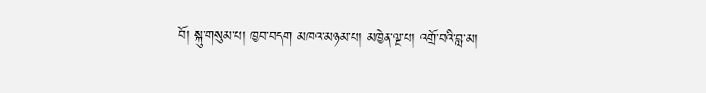བོ། སྐུ་གསུམ་པ། ཁྱབ་བདག མཁའ་མཉམ་པ། མཁྱེན་ལྔ་པ། འགྲོ་བའི་བླ་མ།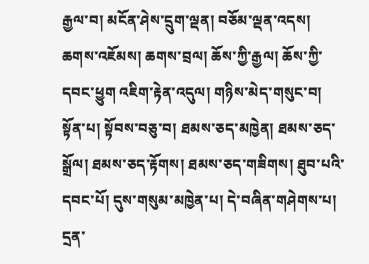རྒྱལ་བ། མངོན་ཤེས་དྲུག་ལྡན། བཅོམ་ལྡན་འདས། ཆགས་འཇོམས། ཆགས་བྲལ། ཆོས་ཀྱི་རྒྱལ། ཆོས་ཀྱི་དབང་ཕྱུག འཇིག་རྟེན་འདུལ། གཉིས་མེད་གསུང་བ། སྟོན་པ། སྟོབས་བཅུ་བ། ཐམས་ཅད་མཁྱེན། ཐམས་ཅད་སྒྲོལ། ཐམས་ཅད་རྟོགས། ཐམས་ཅད་གཟིགས། ཐུབ་པའི་དབང་པོ། དུས་གསུམ་མཁྱེན་པ། དེ་བཞིན་གཤེགས་པ། དྲན་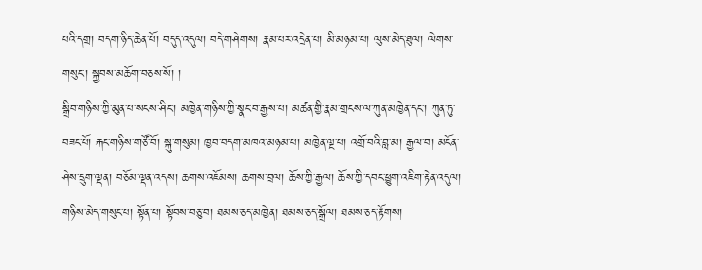པའི་དགྲ། བདག་ཉིད་ཆེན་པོ། བདུད་འདུལ། བདེ་གཤེགས། རྣམ་པར་འདྲེན་པ། མི་མཉམ་པ། ལུས་མེད་ཐུལ། ལེགས་གསུང་། སྐྱབས་མཆོག་བཅས་སོ། །
སྒྲིབ་གཉིས་ཀྱི་མུན་པ་སངས་ཤིང་། མཁྱེན་གཉིས་ཀྱི་སྣང་བ་རྒྱས་པ། མཚན་གྱི་རྣམ་གྲངས་ལ་ཀུན་མཁྱེན་དང་། ཀུན་ཏུ་བཟང་པོ། རྐང་གཉིས་གཙོ་བོ། སྐུ་གསུམ། ཁྱབ་བདག་མཁའ་མཉམ་པ། མཁྱེན་ལྔ་པ། འགྲོ་བའི་བླ་མ། རྒྱལ་བ། མངོན་ཤེས་དྲུག་ལྡན། བཅོམ་ལྡན་འདས། ཆགས་འཇོམས། ཆགས་བྲལ། ཆོས་ཀྱི་རྒྱལ། ཆོས་ཀྱི་དབང་ཕྱུག་འཇིག་རྟེན་འདུལ། གཉིས་མེད་གསུང་པ། སྟོན་པ། སྟོབས་བཅུ་བ། ཐམས་ཅད་མཁྱེན། ཐམས་ཅད་སྒྲོལ། ཐམས་ཅད་རྟོགས།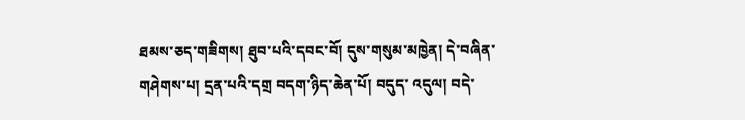ཐམས་ཅད་གཟིགས། ཐུབ་པའི་དབང་བོ། དུས་གསུམ་མཁྱེན། དེ་བཞིན་གཤེགས་པ། དྲན་པའི་དགྲ བདག་ཉིད་ཆེན་པོ། བདུད་ འདུལ། བདེ་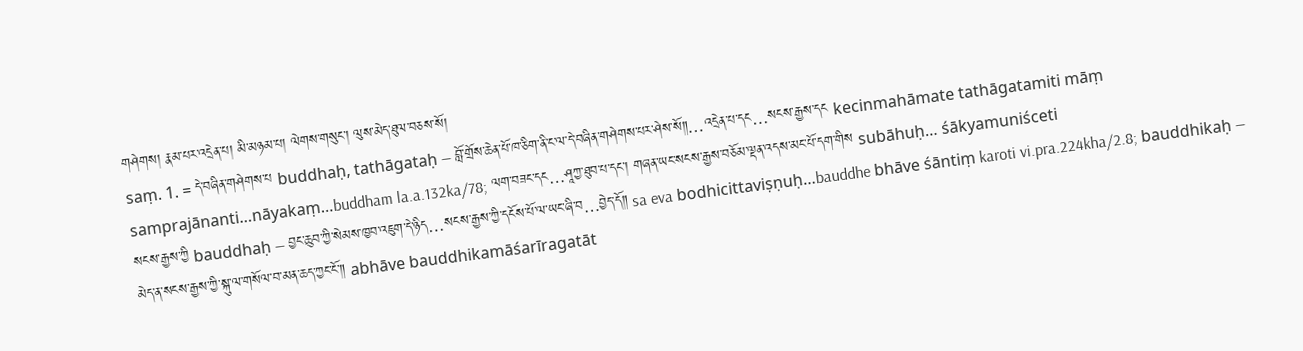གཤེགས། རྣམ་པར་འདྲེན་པ། མི་མཉམ་པ། ལེགས་གསུང་། ལུས་མེད་ཐུལ་བཅས་སོ།
saṃ. 1. = དེ་བཞིན་གཤེགས་པ buddhaḥ, tathāgataḥ — བློ་གྲོས་ཆེན་པོ་ཁ་ཅིག་ནི་ང་ལ་དེ་བཞིན་གཤེགས་པར་ཤེས་སོ༎…འདྲེན་པ་དང…སངས་རྒྱས་དང kecinmahāmate tathāgatamiti māṃ samprajānanti…nāyakaṃ…buddham la.a.132ka/78; ལག་བཟང་དང…ཤཱཀྱ་ཐུབ་པ་དང་། གཞན་ཡང་སངས་རྒྱས་བཅོམ་ལྡན་འདས་མང་པོ་དག་གིས subāhuḥ… śākyamuniśceti
སངས་རྒྱས་ཀྱི bauddhaḥ — བྱང་ཆུབ་ཀྱི་སེམས་ཁྱབ་འཇུག་དེ་ཉིད…སངས་རྒྱས་ཀྱི་དངོས་པོ་ལ་ཡང་ཞི་བ…བྱེད་དོ༎ sa eva bodhicittaviṣṇuḥ…bauddhe bhāve śāntiṃ karoti vi.pra.224kha/2.8; bauddhikaḥ — མེད་ན་སངས་རྒྱས་ཀྱི་སྐུ་ལ་གསོལ་བ་མན་ཆད་ཀྱང་ངོ་༎ abhāve bauddhikamāśarīragatāt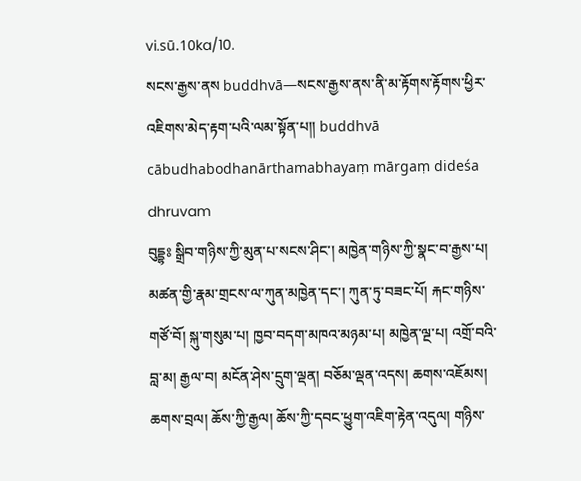vi.sū.10ka/10.
སངས་རྒྱས་ནས buddhvā—སངས་རྒྱས་ནས་ནི་མ་རྟོགས་རྟོགས་ཕྱིར་འཇིགས་མེད་རྟག་པའི་ལམ་སྟོན་པ༎ buddhvā cābudhabodhanārthamabhayaṃ mārgaṃ dideśa dhruvam
བུདྡྷཿ སྒྲིབ་གཉིས་ཀྱི་མུན་པ་སངས་ཤིང་། མཁྱེན་གཉིས་ཀྱི་སྣང་བ་རྒྱས་པ། མཚན་གྱི་རྣམ་གྲངས་ལ་ཀུན་མཁྱེན་དང་། ཀུན་ཏུ་བཟང་པོ། རྐང་གཉིས་གཙོ་བོ། སྐུ་གསུམ་པ། ཁྱབ་བདག་མཁའ་མཉམ་པ། མཁྱེན་ལྔ་པ། འགྲོ་བའི་བླ་མ། རྒྱལ་བ། མངོན་ཤེས་དྲུག་ལྡན། བཅོམ་ལྡན་འདས། ཆགས་འཇོམས། ཆགས་བྲལ། ཆོས་ཀྱི་རྒྱལ། ཆོས་ཀྱི་དབང་ཕྱུག་འཇིག་རྟེན་འདུལ། གཉིས་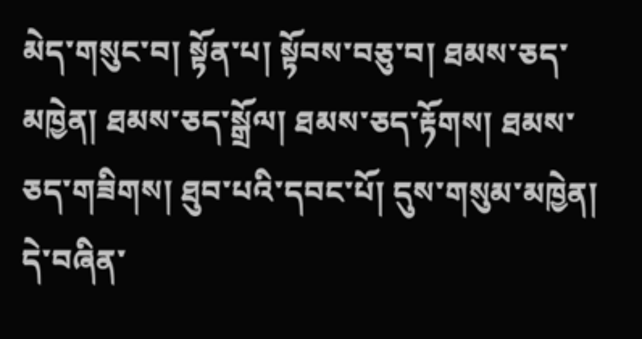མེད་གསུང་བ། སྟོན་པ། སྟོབས་བཅུ་བ། ཐམས་ཅད་མཁྱེན། ཐམས་ཅད་སྒྲོལ། ཐམས་ཅད་རྟོགས། ཐམས་ཅད་གཟིགས། ཐུབ་པའི་དབང་པོ། དུས་གསུམ་མཁྱེན། དེ་བཞིན་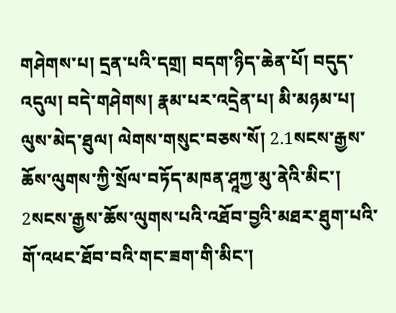གཤེགས་པ། དྲན་པའི་དགྲ། བདག་ཉིད་ཆེན་པོ། བདུད་འདུལ། བདེ་གཤེགས། རྣམ་པར་འདྲེན་པ། མི་མཉམ་པ། ལུས་མེད་ཐུལ། ལེགས་གསུང་བཅས་སོ། 2.1སངས་རྒྱས་ཆོས་ལུགས་ཀྱི་སྲོལ་བཏོད་མཁན་ཤཱཀྱ་མུ་ནེའི་མིང་། 2སངས་རྒྱས་ཆོས་ལུགས་པའི་འཐོབ་བྱའི་མཐར་ཐུག་པའི་གོ་འཕང་ཐོབ་བའི་གང་ཟག་གི་མིང་།